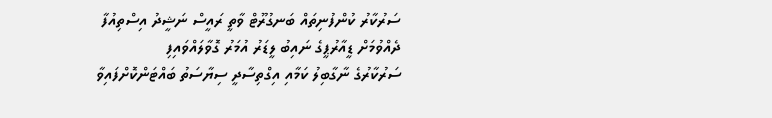ސަރުކާރު ކުންފުނިތައް ބަނގުރޫޓް ވާތީ ރައީސް ނަޝީދު އިސްތިއުފާ ދެއްވުމަށް ޑީއާރުޕީގެ ނައިބު ލީޑަރު އުމަރު ގޮވާލައްވައިފި
ސަރުކާރުގެ ނާގާބިލު ކަމާއި އިގްތިސާދީ ސިޔާސަތު ބައްޓަންކޮށްފައިވާ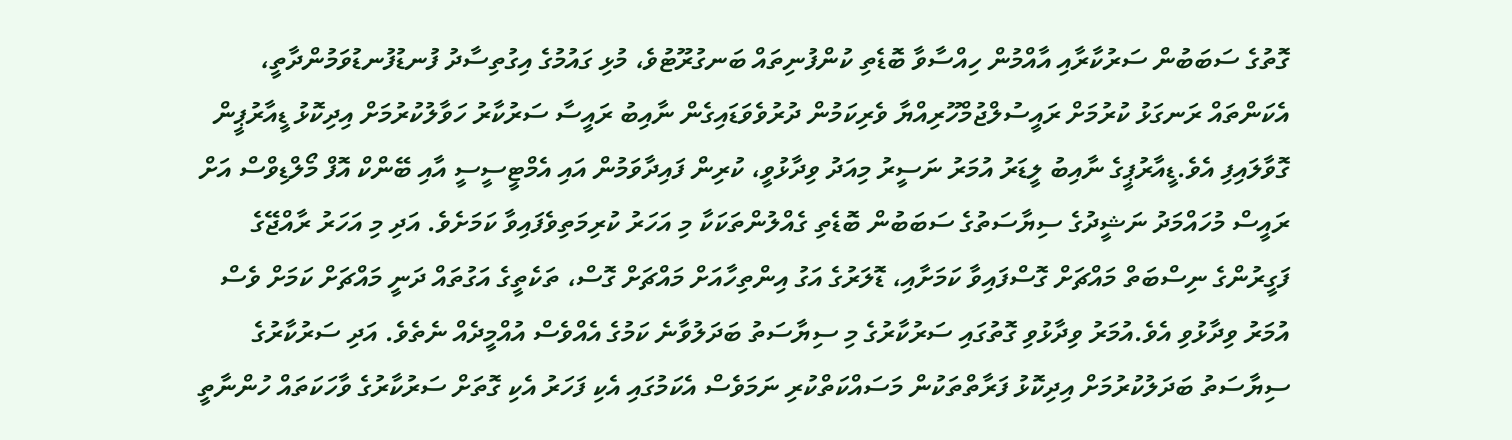ގޮތުގެ ސަބަބުން ސަރުކާރާއި އާއްމުން ހިއްސާވާ ބޮޑެތި ކުންފުނިތައް ބަނގުރޫޓުވެ، މުޅި ގައުމުގެ އިގުތިސާދު ފުނޑުފުނޑުވަމުންދާތީ، އެކަންތައް ރަނގަޅު ކުރުމަށް ރައީސުލްޖުމްހޫރިއްޔާ ވެރިކަމުން ދުރުވެވަޑައިގެން ނާއިބު ރައީސާ ސަރުކާރު ހަވާލުކުރުމަށް އިދިކޮޅު ޑީއާރުޕީން ގޮވާލައިފި އެވެ.ޑީއާރުޕީގެ ނާއިބު ލީޑަރު އުމަރު ނަސީރު މިއަދު ވިދާޅުވީ، ކުރިން ފައިދާވަމުން އައި އެމްޓީސީސީ އާއި ބޭންކް އޮފް މޯލްޑިވްސް އަށް ރައީސް މުހައްމަދު ނަޝީދުގެ ސިޔާސަތުގެ ސަބަބުން ބޮޑެތި ގެއްލުންތަކަކާ މި އަހަރު ކުރިމަތިވެފައިވާ ކަމަށެވެ. އަދި މި އަހަރު ރާއްޖޭގެ ފަގީރުންގެ ނިސްބަތް މައްޗަށް ގޮސްފައިވާ ކަމަށާއި، ޑޮލަރުގެ އަގު އިންތިހާއަށް މައްޗަށް ގޮސް، ތަކެތީގެ އަގުތައް ދަނީ މައްޗަށް ކަމަށް ވެސް އުމަރު ވިދާޅުވި އެވެ.އުމަރު ވިދާޅުވި ގޮތުގައި ސަރުކާރުގެ މި ސިޔާސަތު ބަދަލުވާނެ ކަމުގެ އެއްވެސް އުއްމީދެއް ނެތެވެ. އަދި ސަރުކާރުގެ ސިޔާސަތު ބަދަލުކުރުމަށް އިދިކޮޅު ފަރާތްތަކުން މަސައްކަތްކުރި ނަމަވެސް އެކަމުގައި އެކި ފަހަރު އެކި ގޮތަށް ސަރުކާރުގެ ވާހަކަތައް ހުންނާތީ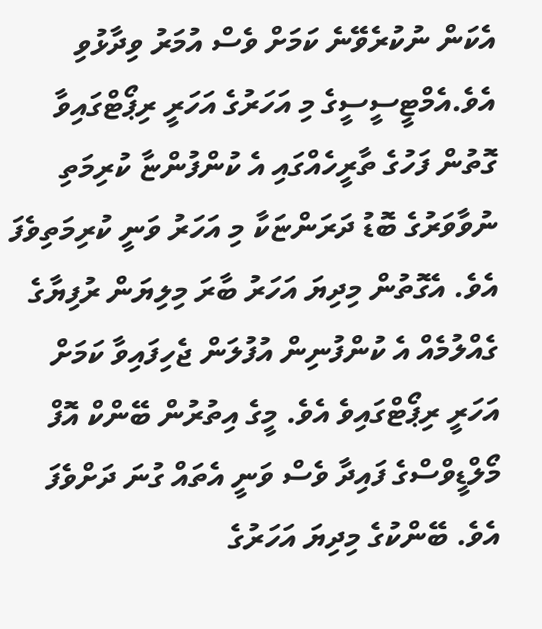އެކަން ނުކުރެވޭނެ ކަމަށް ވެސް އުމަރު ވިދާޅުވި އެވެ.އެމްޓީސީސީގެ މި އަހަރުގެ އަހަރީ ރިޕޯޓްގައިވާ ގޮތުން ފަހުގެ ތާރީހެއްގައި އެ ކުންފުންޏާ ކުރިމަތި ނުވާވަރުގެ ބޮޑު ދަރަންޏަކާ މި އަހަރު ވަނީ ކުރިމަތިވެފަ އެވެ. އެގޮތުން މިދިޔަ އަހަރު ބާރަ މިލިޔަން ރުފިޔާގެ ގެއްލުމެއް އެ ކުންފުނިން އުފުލަން ޖެހިފައިވާ ކަމަށް އަހަރީ ރިޕޯޓްގައިވެ އެވެ. މީގެ އިތުރުން ބޭންކް އޮފް މޯލްޑީވްސްގެ ފައިދާ ވެސް ވަނީ އެތައް ގުނަ ދަށްވެފަ އެވެ. ބޭންކުގެ މިދިޔަ އަހަރުގެ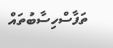ތަފާސްހިސާބުތައް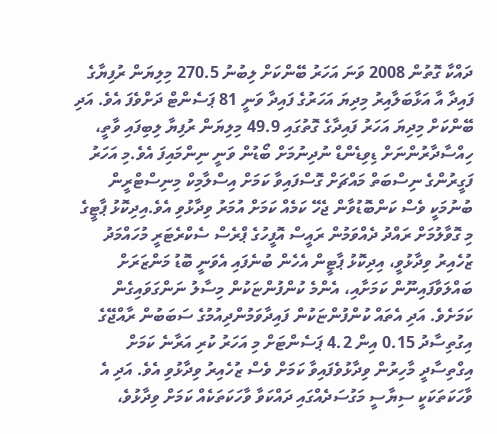ދައްކާ ގޮތުން 2008 ވަނަ އަހަރު ބޭންކަށް ލިބުނު 270.5 މިލިޔަން ރުފިޔާގެ ފައިދާ އާ އަޅާބަލާއިރު މިދިޔަ އަހަރުގެ ފައިދާ ވަނީ 81 ޕަސެންޓް ދަށްވެފަ އެވެ. އަދި ބޭންކަށް މިދިޔަ އަހަރު ފައިދާގެ ގޮތުގައި 49.9 މިލިޔަން ރުފިޔާ ލިބިފައި ވާތީ، ހިއްސާދާރުންނަށް ޑިވިޑެންޑް ނުދިނުމަށް ބޯޑުން ވަނީ ނިންމައިފަ އެވެ.މި އަހަރު ފަގީރުންގެ ނިސްބަތް މައްޗަށް ގޮސްފައިވާ ކަމަށް އިސްލާމިކް މިނިސްޓްރީން ބުނުމަކީ ވެސް ކަންބޮޑުވާން ޖެހޭ ކަމެއް ކަމަށް އުމަރު ވިދާޅުވި އެވެ.އިދިކޮޅު ޕާޓީގެ މި ގޮވާލުމަށް ރައްދު ދެއްވަމުން ރައީސް އޮފީހުގެ ޕްރެސް ސެކްރެޓަރީ މުހައްމަދު ޒުހެއިރު ވިދާޅުވީ، އިދިކޮޅު ޕާޓީން އެހެން ބުނެފައި އެވަނީ ބޮޑު މަންޒަރަށް ބައްލަވާފައިނޫން ކަމަށާއި، އެންމެ ކުންފުންޏަކުން މިސާލު ނަންގަވައިގެން ކަމަށެވެ. އަދި އެތައް ކުންފުންޏަކުން ފައިދާވަމުންދިއުމުގެ ސަބަބުން ރާއްޖޭގެ އިގުތިސާދު 0.15 އިން 4.2 ޕަސެންޓަށް މި އަހަރު ކުރި އަރާނެ ކަމަށް އިގްތިސާދީ މާހިރުން ވިދާޅުވެފައިވާ ކަމަށް ވެސް ޒުހެއިރު ވިދާޅުވި އެވެ. އަދި އެ ވާހަކަތަކަކީ ސިޔާސީ މަގުސަދެއްގައި ދައްކަވާ ވާހަކަތަކެއް ކަމަށް ވިދާޅުވެ،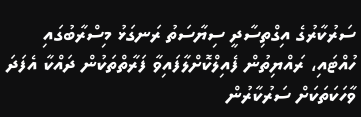ސަރުކާރުގެ އިގްތިސާދީ ސިޔާސަތު ރަނގަޅު މިސްރާބުގައި ހުއްޓައި، ރައްޔިތުން ފެއިލްކޮށްލާފައިވާ ފަރާތްތަކުން ދައްކާ އެފަދަ ވާހަކަތަކަށް ސަރުކާރުން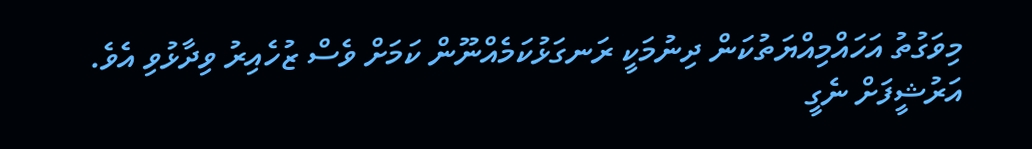މިވަގުތު އަހައްމިއްޔަތުކަން ދިނުމަކީ ރަނގަޅުކަމެއްނޫން ކަމަށް ވެސް ޒުހެއިރު ވިދާޅުވި އެވެ.
އަރުޝީފަށް ނެގީ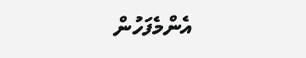އެންމެފަހުން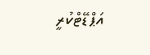އަޕްޑޭޓްކުރީ